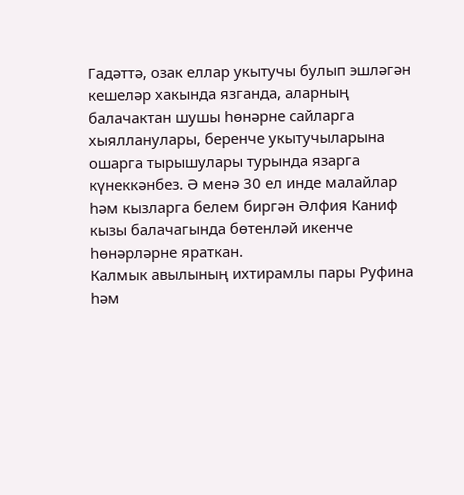Гадәттә, озак еллар укытучы булып эшләгән кешеләр хакында язганда, аларның балачактан шушы һөнәрне сайларга хыялланулары, беренче укытучыларына ошарга тырышулары турында язарга күнеккәнбез. Ә менә 30 ел инде малайлар һәм кызларга белем биргән Әлфия Каниф кызы балачагында бөтенләй икенче һөнәрләрне яраткан.
Калмык авылының ихтирамлы пары Руфина һәм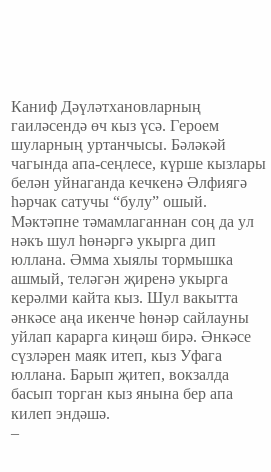Каниф Дәүләтхановларның гаиләсендә өч кыз үсә. Героем шуларның уртанчысы. Бәләкәй чагында апа-сеңлесе, күрше кызлары белән уйнаганда кечкенә Әлфиягә һәрчак сатучы “булу” ошый.
Мәктәпне тәмамлаганнан соң да ул нәкъ шул һөнәргә укырга дип юллана. Әмма хыялы тормышка ашмый, теләгән җиренә укырга керәлми кайта кыз. Шул вакытта әнкәсе аңа икенче һөнәр сайлауны уйлап карарга киңәш бирә. Әнкәсе сүзләрен маяк итеп, кыз Уфага юллана. Барып җитеп, вокзалда басып торган кыз янына бер апа килеп эндәшә.
–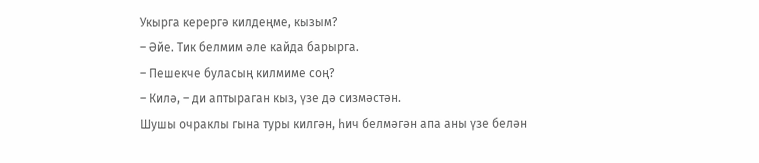Укырга керергә килдеңме, кызым?
– Әйе. Тик белмим әле кайда барырга.
– Пешекче буласың килмиме соң?
– Килә, – ди аптыраган кыз, үзе дә сизмәстән.
Шушы очраклы гына туры килгән, һич белмәгән апа аны үзе белән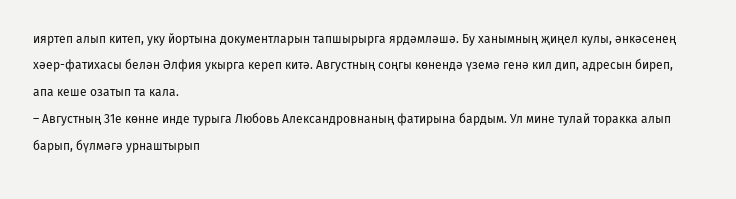ияртеп алып китеп, уку йортына документларын тапшырырга ярдәмләшә. Бу ханымның җиңел кулы, әнкәсенең хәер-фатихасы белән Әлфия укырга кереп китә. Августның соңгы көнендә үземә генә кил дип, адресын биреп, апа кеше озатып та кала.
– Августның 31е көнне инде турыга Любовь Александровнаның фатирына бардым. Ул мине тулай торакка алып барып, бүлмәгә урнаштырып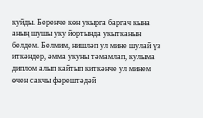куйды. Беренче көн укырга баргач кына аның шушы уку йортында укытканын белдем. Белмим, нишләп ул мине шулай үз иткәндер, әмма укуны тәмамлап, кулыма диплом алып кайтып киткәнче ул минем өчен сакчы фәрештәдәй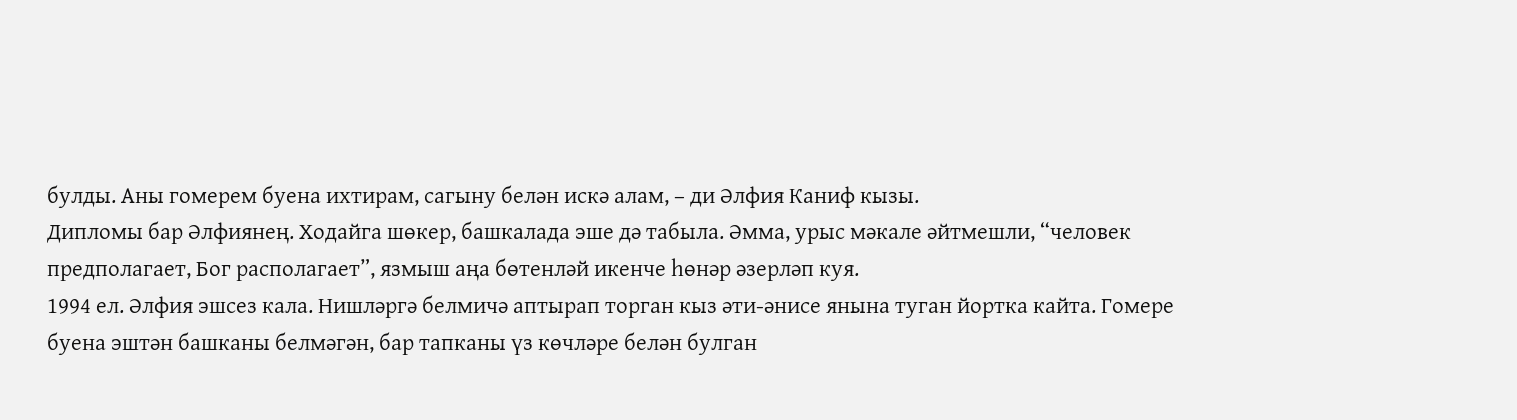булды. Аны гомерем буена ихтирам, сагыну белән искә алам, – ди Әлфия Каниф кызы.
Дипломы бар Әлфиянең. Ходайга шөкер, башкалада эше дә табыла. Әмма, урыс мәкале әйтмешли, “человек предполагает, Бог располагает”, язмыш аңа бөтенләй икенче һөнәр әзерләп куя.
1994 ел. Әлфия эшсез кала. Нишләргә белмичә аптырап торган кыз әти-әнисе янына туган йортка кайта. Гомере буена эштән башканы белмәгән, бар тапканы үз көчләре белән булган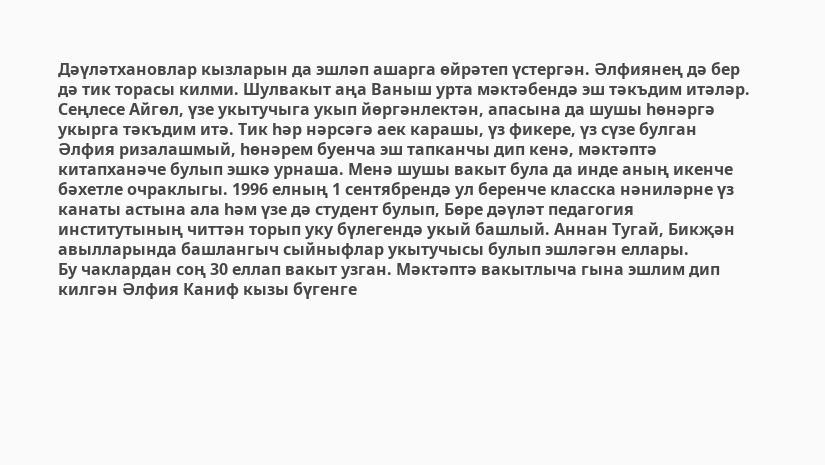Дәүләтхановлар кызларын да эшләп ашарга өйрәтеп үстергән. Әлфиянең дә бер дә тик торасы килми. Шулвакыт аңа Ваныш урта мәктәбендә эш тәкъдим итәләр. Сеңлесе Айгөл, үзе укытучыга укып йөргәнлектән, апасына да шушы һөнәргә укырга тәкъдим итә. Тик һәр нәрсәгә аек карашы, үз фикере, үз сүзе булган Әлфия ризалашмый, һөнәрем буенча эш тапканчы дип кенә, мәктәптә китапханәче булып эшкә урнаша. Менә шушы вакыт була да инде аның икенче бәхетле очраклыгы. 1996 елның 1 сентябрендә ул беренче класска нәниләрне үз канаты астына ала һәм үзе дә студент булып, Бөре дәүләт педагогия институтының читтән торып уку бүлегендә укый башлый. Аннан Тугай, Бикҗән авылларында башлангыч сыйныфлар укытучысы булып эшләгән еллары.
Бу чаклардан соң 30 еллап вакыт узган. Мәктәптә вакытлыча гына эшлим дип килгән Әлфия Каниф кызы бүгенге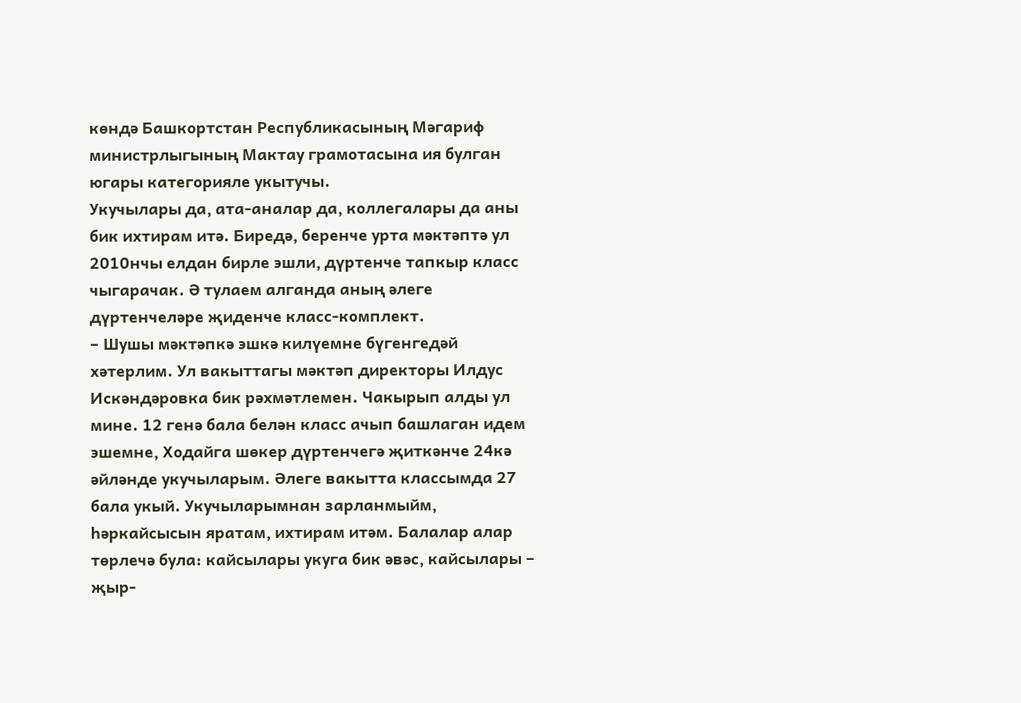көндә Башкортстан Республикасының Мәгариф министрлыгының Мактау грамотасына ия булган югары категорияле укытучы.
Укучылары да, ата-аналар да, коллегалары да аны бик ихтирам итә. Биредә, беренче урта мәктәптә ул 2010нчы елдан бирле эшли, дүртенче тапкыр класс чыгарачак. Ә тулаем алганда аның әлеге дүртенчеләре җиденче класс-комплект.
– Шушы мәктәпкә эшкә килүемне бүгенгедәй хәтерлим. Ул вакыттагы мәктәп директоры Илдус Искәндәровка бик рәхмәтлемен. Чакырып алды ул мине. 12 генә бала белән класс ачып башлаган идем эшемне, Ходайга шөкер дүртенчегә җиткәнче 24кә әйләнде укучыларым. Әлеге вакытта классымда 27 бала укый. Укучыларымнан зарланмыйм, һәркайсысын яратам, ихтирам итәм. Балалар алар төрлечә була: кайсылары укуга бик әвәс, кайсылары – җыр-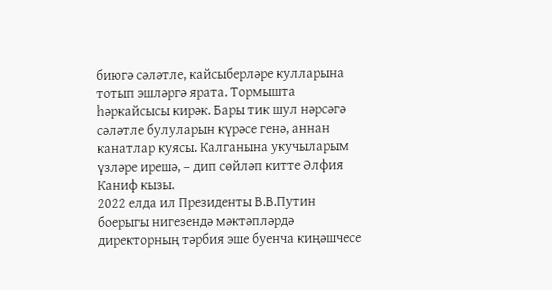биюгә сәләтле, кайсыберләре кулларына тотып эшләргә ярата. Тормышта һәркайсысы кирәк. Бары тик шул нәрсәгә сәләтле булуларын күрәсе генә, аннан канатлар куясы. Калганына укучыларым үзләре ирешә, – дип сөйләп китте Әлфия Каниф кызы.
2022 елда ил Президенты В.В.Путин боерыгы нигезендә мәктәпләрдә директорның тәрбия эше буенча киңәшчесе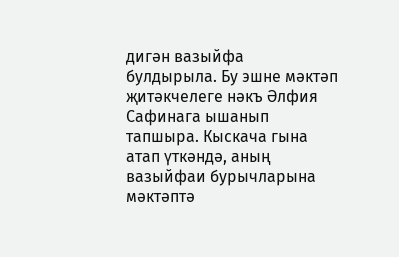дигән вазыйфа булдырыла. Бу эшне мәктәп җитәкчелеге нәкъ Әлфия Сафинага ышанып тапшыра. Кыскача гына атап үткәндә, аның вазыйфаи бурычларына мәктәптә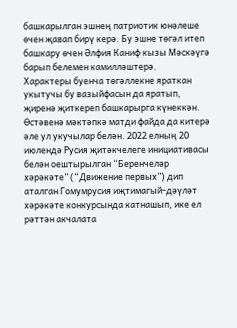башкарылган эшнең патриотик юнәлеше өчен җавап бирү керә. Бу эшне төгәл итеп башкару өчен Әлфия Каниф кызы Мәскәүгә барып белемен камилләштерә.
Характеры буенча төгәллекне яраткан укытучы бу вазыйфасын да яратып, җиренә җиткереп башкарырга күнеккән. Өстәвенә мәктәпкә матди файда да китерә әле ул укучылар белән. 2022 елның 20 июлендә Русия җитәкчелеге инициативасы белән оештырылган “Беренчеләр хәрәкәте” (“Движение первых”) дип аталган Гомумрусия иҗтимагый-дәүләт хәрәкәте конкурсында катнашып, ике ел рәттән акчалата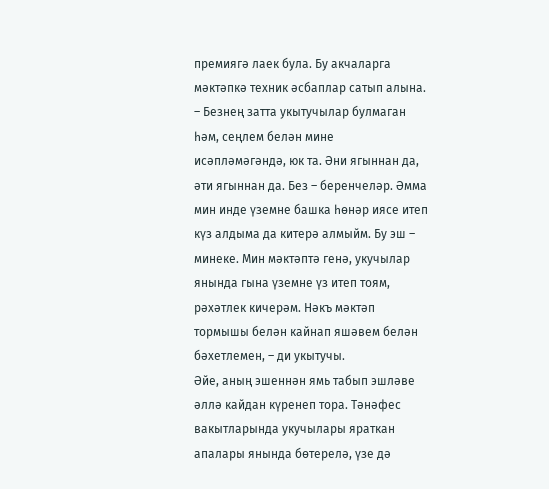премиягә лаек була. Бу акчаларга мәктәпкә техник әсбаплар сатып алына.
– Безнең затта укытучылар булмаган һәм, сеңлем белән мине исәпләмәгәндә, юк та. Әни ягыннан да, әти ягыннан да. Без – беренчеләр. Әмма мин инде үземне башка һөнәр иясе итеп күз алдыма да китерә алмыйм. Бу эш – минеке. Мин мәктәптә генә, укучылар янында гына үземне үз итеп тоям, рәхәтлек кичерәм. Нәкъ мәктәп тормышы белән кайнап яшәвем белән бәхетлемен, – ди укытучы.
Әйе, аның эшеннән ямь табып эшләве әллә кайдан күренеп тора. Тәнәфес вакытларында укучылары яраткан апалары янында бөтерелә, үзе дә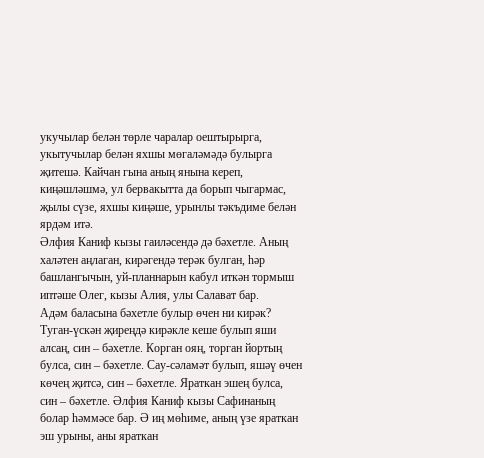укучылар белән төрле чаралар оештырырга, укытучылар белән яхшы мөгаләмәдә булырга җитешә. Кайчан гына аның янына кереп, киңәшләшмә, ул бервакытта да борып чыгармас, җылы сүзе, яхшы киңәше, урынлы тәкъдиме белән ярдәм итә.
Әлфия Каниф кызы гаиләсендә дә бәхетле. Аның халәтен аңлаган, кирәгендә терәк булган, һәр башлангычын, уй-планнарын кабул иткән тормыш иптәше Олег, кызы Алия, улы Салават бар.
Адәм баласына бәхетле булыр өчен ни кирәк? Туган-үскән җиреңдә кирәкле кеше булып яши алсаң, син – бәхетле. Корган ояң, торган йортың булса, син – бәхетле. Сау-сәламәт булып, яшәү өчен көчең җитсә, син – бәхетле. Яраткан эшең булса, син – бәхетле. Әлфия Каниф кызы Сафинаның болар һәммәсе бар. Ә иң мөһиме, аның үзе яраткан эш урыны, аны яраткан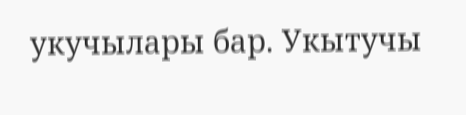укучылары бар. Укытучы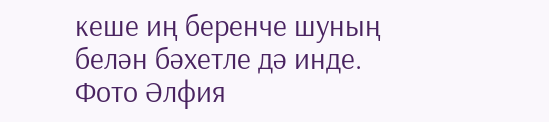кеше иң беренче шуның белән бәхетле дә инде.
Фото Әлфия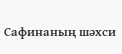Сафинаның шәхси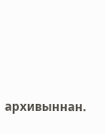архивыннан.